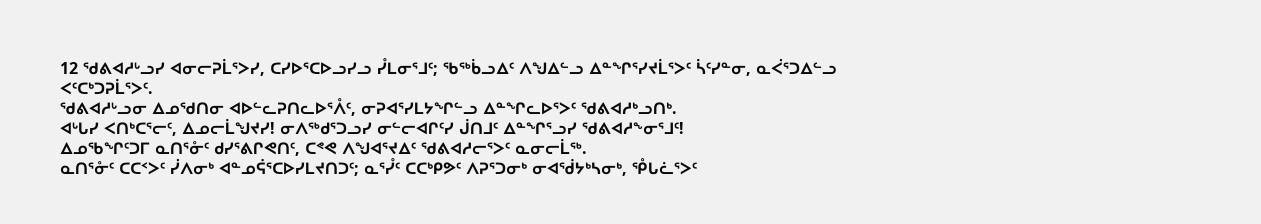12 ᖁᕕᐊᓱᒡᓗᓯ ᐊᓂᓕᕈᒫᕐᐳᓯ, ᑕᓯᐅᕐᑕᐅᓗᓯᓗ ᓮᒪᓂᕐᒧᑦ; ᖃᖅᑳᓗᐃᑦ ᐱᖑᐃᓪᓗ ᐃᓐᖏᕐᓯᔪᒫᕐᐳᑦ ᓵᑦᓯᓐᓂ, ᓇᐹᕐᑐᐃᓪᓗ ᐸᑦᑕᒃᑐᕈᒫᕐᐳᑦ.
ᖁᕕᐊᓱᒡᓗᓂ ᐃᓄᖁᑎᓂ ᐊᐅᓪᓚᕈᑎᓚᐅᕐᐰᑦ, ᓂᕈᐊᕐᓯᒪᔭᖏᓪᓗ ᐃᓐᖏᓚᐅᕐᐳᑦ ᖁᕕᐊᓱᒃᓗᑎᒃ.
ᐊᒡᒐᓯ ᐸᑎᒃᑕᕐᓕᑦ, ᐃᓄᓕᒫᖑᔪᓯ! ᓂᐱᖅᑯᕐᑐᓗᓯ ᓂᓪᓕᐊᒋᑦᓯ ᒎᑎᒧᑦ ᐃᓐᖏᕐᓗᓯ ᖁᕕᐊᓱᖕᓂᕐᒧᑦ!
ᐃᓄᖃᖏᑦᑐᒥ ᓇᑎᕐᓁᑦ ᑯᓯᕐᕕᒋᕙᑎᑦ, ᑕᕝᕙ ᐱᖑᐊᕐᔪᐃᑦ ᖁᕕᐊᓱᓕᕐᐳᑦ ᓇᓂᓕᒫᖅ.
ᓇᑎᕐᓁᑦ ᑕᑕᑉᐳᑦ ᓰᐱᓂᒃ ᐊᓐᓄᕌᕐᑕᐅᓯᒪᔪᑎᑐᑦ; ᓇᕐᓮᑦ ᑕᑕᒃᑭᕗᑦ ᐱᕈᕐᑐᓂᒃ ᓂᐊᖂᔭᒃᓴᓂᒃ, ᕾᒐᓛᕐᐳᑦ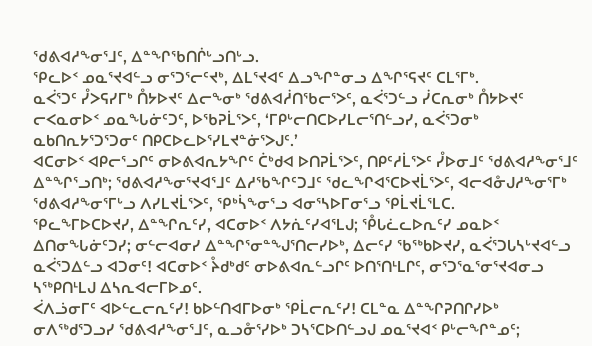ᖁᕕᐊᓱᖕᓂᕐᒧᑦ, ᐃᓐᖏᖃᑎᒌᒡᓗᑎᒡᓗ.
ᕿᓚᐅᑉ ᓄᓇᕐᔪᐊᓪᓗ ᓂᕐᑐᕐᓕᑦᔪᒃ, ᐃᒪᕐᔪᐊᑦ ᐃᓗᖏᓐᓂᓗ ᐃᖏᕐᕋᔪᑦ ᑕᒪᕐᒥᒃ.
ᓇᐹᕐᑐᑦ ᓮᐳᕋᓯᒥᒃ ᑍᔭᐅᔪᑦ ᐃᓕᖕᓂᒃ ᖁᕕᐊᓲᑎᖃᓕᕐᐳᑦ, ᓇᐹᕐᑐᓪᓗ ᓰᑕᕆᓂᒃ ᑍᔭᐅᔪᑦ ᓕᐸᓇᓂᐅᑉ ᓄᓇᖓᓃᑦᑐᑦ, ᐅᖃᕈᒫᕐᐳᑦ, ‘ᒥᑭᒡᓕᑎᑕᐅᓯᒪᓕᕐᑎᓪᓗᓯ, ᓇᐹᕐᑐᓂᒃ ᓇᑲᑎᕆᔭᕐᑐᕐᑐᓂᑦ ᑎᑭᑕᐅᓚᐅᕐᓯᒪᔪᓐᓃᕐᐳᒍᑦ.’
ᐊᑕᓂᐅᑉ ᐊᑭᓕᕐᓗᒋᑦ ᓂᐅᕕᐊᕆᔭᖏᑦ ᑖᒃᑯᐊ ᐅᑎᕈᒫᕐᐳᑦ, ᑎᑭᑦᓱᒫᕐᐳᑦ ᓮᐅᓂᒧᑦ ᖁᕕᐊᓱᖕᓂᕐᒧᑦ ᐃᓐᖏᕐᓗᑎᒃ; ᖁᕕᐊᓱᖕᓂᕐᔪᐊᕐᒧᑦ ᐃᓱᖃᖏᑦᑐᒧᑦ ᖁᓚᖏᐊᕐᑕᐅᔪᒫᕐᐳᑦ, ᐊᓕᐊᓁᒍᓱᖕᓂᕐᒥᒃ ᖁᕕᐊᓱᖕᓂᕐᒥᒡᓗ ᐱᓯᒪᔪᒫᕐᐳᑦ, ᕿᒃᓵᖕᓂᕐᓗ ᐊᓂᕐᓴᐅᒥᓂᕐᓗ ᕿᒫᔪᒫᕐᒪᑕ.
ᕿᓚᖕᒥᐅᑕᐅᔪᓯ, ᐃᓐᖏᕆᑦᓯ, ᐊᑕᓂᐅᑉ ᐱᔭᕇᑦᓯᐊᕐᒪᒍ; ᕾᒐᓛᓚᐅᕆᑦᓯ ᓄᓇᐅᑉ ᐃᑎᓂᖓᓃᑦᑐᓯ; ᓂᓪᓕᐊᓂᓯ ᐃᓐᖏᕐᓂᓐᖑᕐᑎᓕᓯᐅᒃ, ᐃᓕᑦᓯ ᖃᖅᑲᐅᔪᓯ, ᓇᐹᕐᑐᒐᓴᒡᔪᐊᓪᓗ ᓇᐹᕐᑐᐃᓪᓗ ᐊᑐᓂᑦ! ᐊᑕᓂᐅᑉ ᔧᑯᒃᑯᑦ ᓂᐅᕕᐊᕆᓪᓗᒋᑦ ᐅᑎᕐᑎᒻᒪᒋᑦ, ᓂᕐᑐᕐᓇᕐᓂᕐᔪᐊᓂᓗ ᓴᖅᑭᑎᒻᒪᒍ ᐃᓴᕆᐊᓕᒥᐅᓄᑦ.
ᐹᐱᓘᓂᒥᑦ ᐊᐅᓪᓚᓕᕆᑦᓯ! ᑲᐅᓪᑎᐊᒥᐅᓂᒃ ᕿᒫᓕᕆᑦᓯ! ᑕᒪᓐᓇ ᐃᓐᖏᕈᑎᒋᓯᐅᒃ ᓂᐱᖅᑯᕐᑐᓗᓯ ᖁᕕᐊᓱᖕᓂᕐᒧᑦ, ᓇᓗᓁᕐᓯᐅᒃ ᑐᓴᕐᑕᐅᑎᓪᓗᒍ ᓄᓇᕐᔪᐊᑉ ᑭᒡᓕᖏᓐᓄᑦ;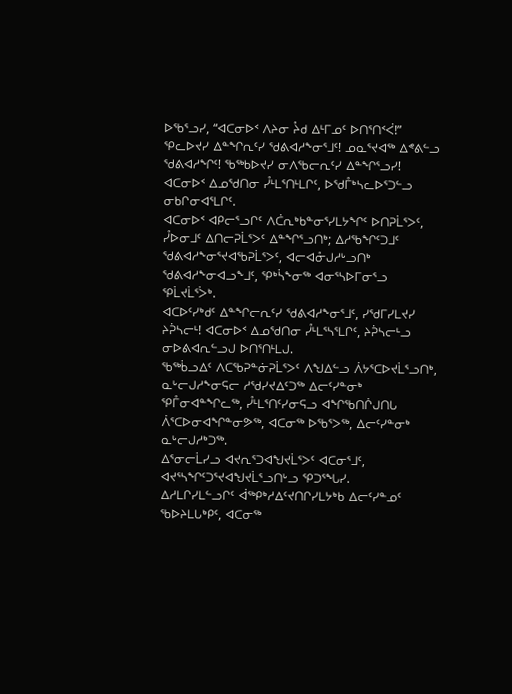ᐅᖃᕐᓗᓯ, “ᐊᑕᓂᐅᑉ ᐱᔨᓂ ᔧᑯ ᐃᒻᒥᓄᑦ ᐅᑎᕐᑎᑉᐹ!”
ᕿᓚᐅᔪᓯ ᐃᓐᖏᕆᑦᓯ ᖁᕕᐊᓱᖕᓂᕐᒧᑦ! ᓄᓇᕐᔪᐊᖅ ᐃᕝᕕᓪᓗ ᖁᕕᐊᓱᖏᑦ! ᖃᖅᑲᐅᔪᓯ ᓂᐱᖃᓕᕆᑦᓯ ᐃᓐᖏᕐᓗᓯ! ᐊᑕᓂᐅᑉ ᐃᓄᖁᑎᓂ ᓮᒻᒪᕐᑎᒻᒪᒋᑦ, ᐅᖁᒤᒃᓴᓚᐅᕐᑐᓪᓗ ᓂᑲᒋᓂᐊᕐᒪᒋᑦ.
ᐊᑕᓂᐅᑉ ᐊᑭᓕᕐᓗᒋᑦ ᐱᑖᕆᒃᑲᓐᓂᕐᓯᒪᔭᖏᑦ ᐅᑎᕈᒫᕐᐳᑦ, ᓮᐅᓂᒧᑦ ᐃᑎᓕᕈᒫᕐᐳᑦ ᐃᓐᖏᕐᓗᑎᒃ; ᐃᓱᖃᖏᑦᑐᒧᑦ ᖁᕕᐊᓱᖕᓂᕐᔪᐊᖃᕈᒫᕐᐳᑦ, ᐊᓕᐊᓁᒍᓱᒡᓗᑎᒃ ᖁᕕᐊᓱᖕᓂᐊᓗᖕᒧᑦ, ᕿᒃᓵᖕᓂᖅ ᐊᓂᕐᓴᐅᒥᓂᕐᓗ ᕿᒫᔪᒫᕐᐴᒃ.
ᐊᑕᐅᑦᓯᒃᑯᑦ ᐃᓐᖏᓕᕆᑦᓯ ᖁᕕᐊᓱᖕᓂᕐᒧᑦ, ᓯᖁᒥᓯᒪᔪᓯ ᔨᕉᓴᓕᒻ! ᐊᑕᓂᐅᑉ ᐃᓄᖁᑎᓂ ᓮᒻᒪᕐᓴᕐᒪᒋᑦ, ᔨᕉᓴᓕᒻᓗ ᓂᐅᕕᐊᕆᓪᓗᒍ ᐅᑎᕐᑎᒻᒪᒍ.
ᖃᖅᑳᓗᐃᑦ ᐱᑕᖃᕈᓐᓃᕈᒫᕐᐳᑦ ᐱᖑᐃᓪᓗ ᐲᔭᕐᑕᐅᔪᒫᕐᓗᑎᒃ, ᓇᒡᓕᒍᓱᖕᓂᕋᓕ ᓱᖁᓯᔪᐃᑦᑐᖅ ᐃᓕᑦᓯᓐᓂᒃ ᕿᒤᓂᐊᓐᖏᓚᖅ, ᓮᒻᒪᕐᑎᑦᓯᓂᕋᓗ ᐊᖏᖃᑎᒌᒍᑎᒐ ᐲᕐᑕᐅᓂᐊᖏᓐᓂᕗᖅ, ᐊᑕᓂᖅ ᐅᖃᕐᐳᖅ, ᐃᓕᑦᓯᓐᓂᒃ ᓇᒡᓕᒍᓱᒃᑐᖅ.
ᐃᕐᓂᓕᒫᓯᓗ ᐊᔪᕆᕐᑐᐊᖑᔪᒫᕐᐳᑦ ᐊᑕᓂᕐᒧᑦ, ᐊᔪᕐᓴᖏᑦᑐᕐᔪᐊᖑᔪᒫᕐᓗᑎᒡᓗ ᕿᑐᕐᖓᓯ.
ᐃᓱᒪᒋᓯᒪᓪᓗᒋᑦ ᐋᖅᑭᒃᓱᐃᑦᔪᑎᒋᓯᒪᔭᒃᑲ ᐃᓕᑦᓯᓐᓄᑦ ᖃᐅᔨᒪᒐᒃᑭᑦ, ᐊᑕᓂᖅ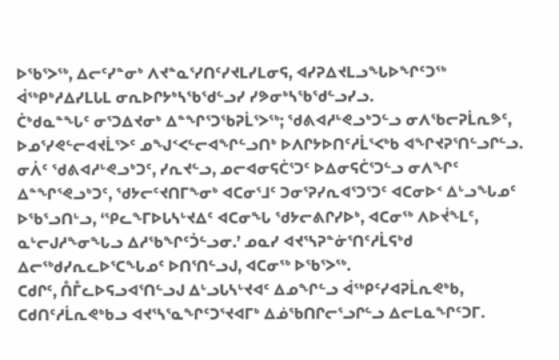ᐅᖃᕐᐳᖅ, ᐃᓕᑦᓯᓐᓂᒃ ᐱᔪᓐᓇᕐᓯᑎᑦᓯᔪᒪᓯᒪᓂᕋ, ᐊᓯᕈᐃᔪᒪᓗᖓᐅᖏᑦᑐᖅ ᐋᖅᑭᒃᓱᐃᓯᒪᒐᒪ ᓂᕆᐅᒋᔭᒃᓴᖃᖁᓪᓗᓯ ᓯᕗᓂᒃᓴᖃᖁᓪᓗᓯᓗ.
ᑖᒃᑯᓇᓐᖓᑦ ᓂᕐᑐᐃᔪᓂᒃ ᐃᓐᖏᕐᑐᖃᕈᒫᕐᐳᖅ; ᖁᕕᐊᓱᒡᕙᓗᒃᑐᓪᓗ ᓂᐱᖃᓕᕈᒫᕆᕗᑦ, ᐅᓄᕐᓯᕙᓪᓕᐊᔪᒫᕐᐳᑦ ᓄᖑᑉᐸᓪᓕᐊᖏᓪᓗᑎᒃ ᐅᐱᒋᔭᐅᑎᑦᓱᒫᕐᐸᒃᑲ ᐊᖏᔪᕈᕐᑎᓪᓗᒋᓪᓗ.
ᓂᐲᑦ ᖁᕕᐊᓱᒡᕙᓗᒃᑐᑦ, ᓯᕆᔪᓪᓗ, ᓄᓕᐊᓂᕋᑖᕐᑐᑦ ᐅᐃᓂᕋᑖᕐᑐᓪᓗ ᓂᐱᖏᑦ ᐃᓐᖏᕐᕙᓗᒃᑐᑦ, ᖁᔭᓕᑦᔪᑎᒥᖕᓂᒃ ᐊᑕᓂᕐᒧᑦ ᑐᓂᕐᕈᓯᕆᐊᕐᑐᕐᑐᑦ ᐊᑕᓂᐅᑉ ᐃᒡᓗᖓᓄᑦ ᐅᖃᕐᓗᑎᒡᓗ, ‘ᕿᓚᖕᒥᐅᒐᓴᒡᔪᐃᑦ ᐊᑕᓂᖓ ᖁᔭᓕᕕᒋᓯᐅᒃ, ᐊᑕᓂᖅ ᐱᐅᔫᖕᒪᑦ, ᓇᒡᓕᒍᓱᖕᓂᖓᓗ ᐃᓱᖃᖏᑦᑑᓪᓗᓂ.’ ᓄᓇᓯ ᐊᔪᕐᓴᕈᓐᓃᕐᑎᑦᓱᒫᕋᒃᑯ ᐃᓕᖅᑯᓯᕆᓚᐅᕐᑕᖓᓄᑦ ᐅᑎᕐᑎᓪᓗᒍ, ᐊᑕᓂᖅ ᐅᖃᕐᐳᖅ.
ᑕᑯᒋᑦ, ᑍᒤᓚᐅᕋᓗᐊᕐᑎᓪᓗᒍ ᐃᒡᓗᒐᓴᒡᔪᐊᑦ ᐃᓄᖏᓪᓗ ᐋᖅᑭᑦᓯᐊᕈᒫᕆᕙᒃᑲ, ᑕᑯᑎᑦᓱᒫᕆᕙᒃᑲᓗ ᐊᔪᕐᓴᕐᓇᖏᑦᑐᕐᔪᐊᒥᒃ ᐃᓅᖃᑎᒋᓕᕐᓗᒋᓪᓗ ᐃᓕᒪᓇᖏᑦᑐᒥ.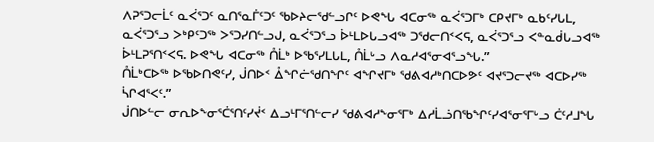ᐱᕈᕐᑐᓕᒫᑦ ᓇᐹᕐᑐᑦ ᓇᑎᕐᓇᒦᑦᑐᑦ ᖃᐅᔨᓕᖁᓪᓗᒋᑦ ᐅᕙᖓ ᐊᑕᓂᖅ ᓇᐹᕐᑐᒥᒃ ᑕᑭᔪᒥᒃ ᓇᑲᑦᓯᒐᒪ, ᓇᐹᕐᑐᕐᓗ ᐳᒃᑭᑦᑐᖅ ᐳᕐᑐᓯᑎᓪᓗᒍ, ᓇᐹᕐᑐᕐᓗ ᐆᒻᒪᐅᒐᓗᐊᖅ ᑐᖁᓕᑎᑉᐸᕋ, ᓇᐹᕐᑐᕐᓗ ᐸᓐᓇᑰᒐᓗᐊᖅ ᐆᒻᒪᕈᕐᑎᑉᐸᕋ. ᐅᕙᖓ ᐊᑕᓂᖅ ᑍᒫᒃ ᐅᖃᕐᓯᒪᒐᒪ, ᑍᒫᒡᓗ ᐱᓇᓱᐊᕐᓂᐊᕐᓗᖓ.”
ᑍᒫᒃᑕᐅᖅ ᐅᖃᐅᑎᕙᑦᓯ, ᒎᑎᐅᑉ ᐂᖏᓖᖁᑎᖏᑦ ᐊᖏᔪᒥᒃ ᖁᕕᐊᓱᒃᑎᑕᐅᕗᑦ ᐊᔪᕐᑐᓕᔪᖅ ᐊᑕᐅᓯᖅ ᓵᒋᐊᕐᐸᑦ.”
ᒎᑎᐅᓪᓕ ᓂᕆᐅᖕᓂᕐᑖᕐᑎᑦᓯᔫᑉ ᐃᓗᒻᒥᕐᑎᓪᓕᓯ ᖁᕕᐊᓱᖕᓂᕐᒥᒃ ᐃᓱᒫᓘᑎᖃᖏᑦᓯᐊᕐᓂᕐᒥᒡᓗ ᑖᑦᓱᒧᖓ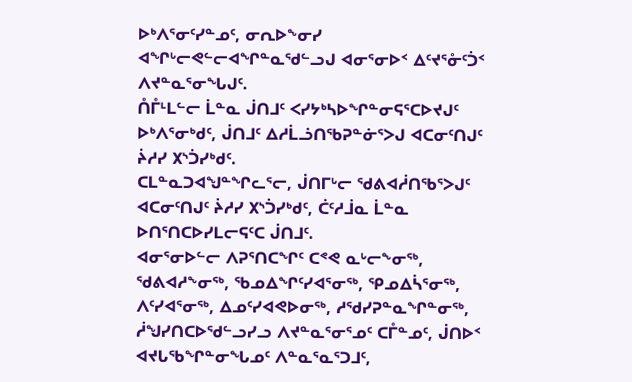ᐅᒃᐱᕐᓂᑦᓯᓐᓄᑦ, ᓂᕆᐅᖕᓂᓯ ᐊᖏᒡᓕᕙᓪᓕᐊᖏᓐᓇᖁᓪᓗᒍ ᐊᓂᕐᓂᐅᑉ ᐃᑦᔪᕐᓁᑦᑑᑉ ᐱᔪᓐᓇᕐᓂᖓᒍᑦ.
ᑍᒤᒻᒪᓪᓕ ᒫᓐᓇ ᒎᑎᒧᑦ ᐸᓯᔭᒃᓴᐅᖏᓐᓂᕋᕐᑕᐅᔪᒍᑦ ᐅᒃᐱᕐᓂᒃᑯᑦ, ᒎᑎᒧᑦ ᐃᓱᒫᓘᑎᖃᕈᓐᓃᕐᐳᒍ ᐊᑕᓂᑦᑎᒍᑦ ᔩᓱᓯ ᙭ᔅᑑᓯᒃᑯᑦ.
ᑕᒪᓐᓇᑐᐊᖑᓐᖏᓚᕐᓕ, ᒎᑎᒥᒡᓕ ᖁᕕᐊᓲᑎᖃᕐᐳᒍᑦ ᐊᑕᓂᑦᑎᒍᑦ ᔩᓱᓯ ᙭ᔅᑑᓯᒃᑯᑦ, ᑖᑦᓱᒨᓇ ᒫᓐᓇ ᐅᑎᕐᑎᑕᐅᓯᒪᓕᕋᑦᑕ ᒎᑎᒧᑦ.
ᐊᓂᕐᓂᐅᓪᓕ ᐱᕈᕐᑎᑕᖏᑦ ᑕᕝᕙ ᓇᒡᓕᖕᓂᖅ, ᖁᕕᐊᓱᖕᓂᖅ, ᖃᓄᐃᖏᑦᓯᐊᕐᓂᖅ, ᕿᓄᐃᓵᕐᓂᖅ, ᐱᑦᓯᐊᕐᓂᖅ, ᐃᓄᑦᓯᐊᕙᐅᓂᖅ, ᓱᖁᓯᕈᓐᓇᖏᓐᓂᖅ,
ᓲᖑᓯᑎᑕᐅᖁᓪᓗᓯᓗ ᐱᔪᓐᓇᕐᓂᕐᓄᑦ ᑕᒤᓐᓄᑦ, ᒎᑎᐅᑉ ᐊᔪᒐᖃᖏᓐᓂᖓᓄᑦ ᐱᓐᓇᕐᓇᕐᑐᒧᑦ,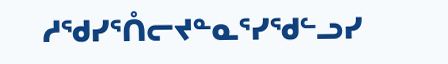ᓱᖁᓯᕐᑍᓕᔪᓐᓇᕐᓯᖁᓪᓗᓯ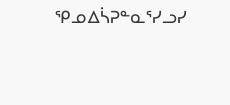ᕿᓄᐃᓵᕈᓐᓇᕐᓯᓗᓯ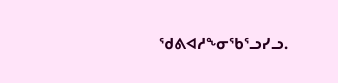ᖁᕕᐊᓱᖕᓂᖃᕐᓗᓯᓗ.